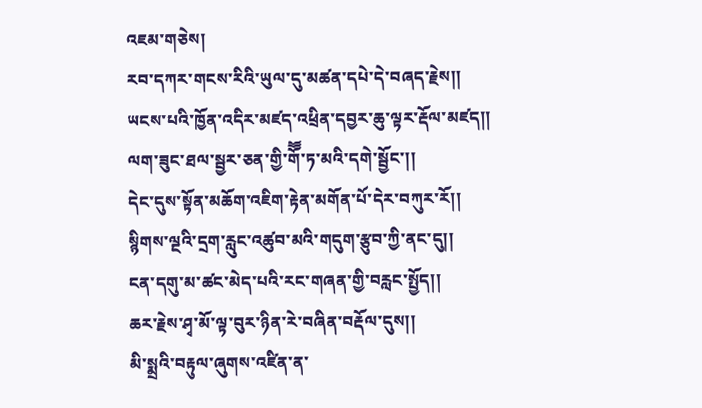འཇམ་གཅེས།
རབ་དཀར་གངས་རིའི་ཡུལ་དུ་མཚན་དཔེ་དེ་བཞད་རྗེས།།
ཡངས་པའི་ཁྱོན་འདིར་མཛད་འཕྲིན་དབྱར་ཆུ་ལྟར་རྡོལ་མཛད།།
ལག་ཟུང་ཐལ་སྦྱར་ཅན་གྱི་གོཽ་ཏ་མའི་དགེ་སྦྱོང་།།
དེང་དུས་སྟོན་མཆོག་འཇིག་རྟེན་མགོན་པོ་དེར་བཀུར་རོ།།
སྙིགས་ལྔའི་དྲག་རླུང་འཚུབ་མའི་གདུག་རྩུབ་ཀྱི་ནང་དུ།།
ངན་དགུ་མ་ཚང་མེད་པའི་རང་གཞན་གྱི་བརླང་སྤྱོད།།
ཆར་རྗེས་ཤྭ་མོ་ལྟ་བུར་ཉིན་རེ་བཞིན་བརྡོལ་དུས།།
མི་སྨྲའི་བརྟུལ་ཞུགས་འཛིན་ན་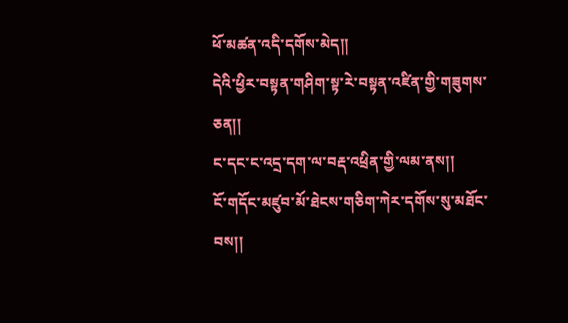ཕོ་མཚན་འདི་དགོས་མེད།།
དེའི་ཕྱིར་བསྟན་གཤིག་སྟ་རེ་བསྟན་འཛིན་གྱི་གཟུགས་ཅན།།
ང་དང་ང་འདྲ་དག་ལ་བརྡ་འཕྲིན་གྱི་ལམ་ནས།།
ངོ་གདོང་མཛུབ་མོ་ཐེངས་གཅིག་ཀེར་དགོས་སུ་མཐོང་བས།།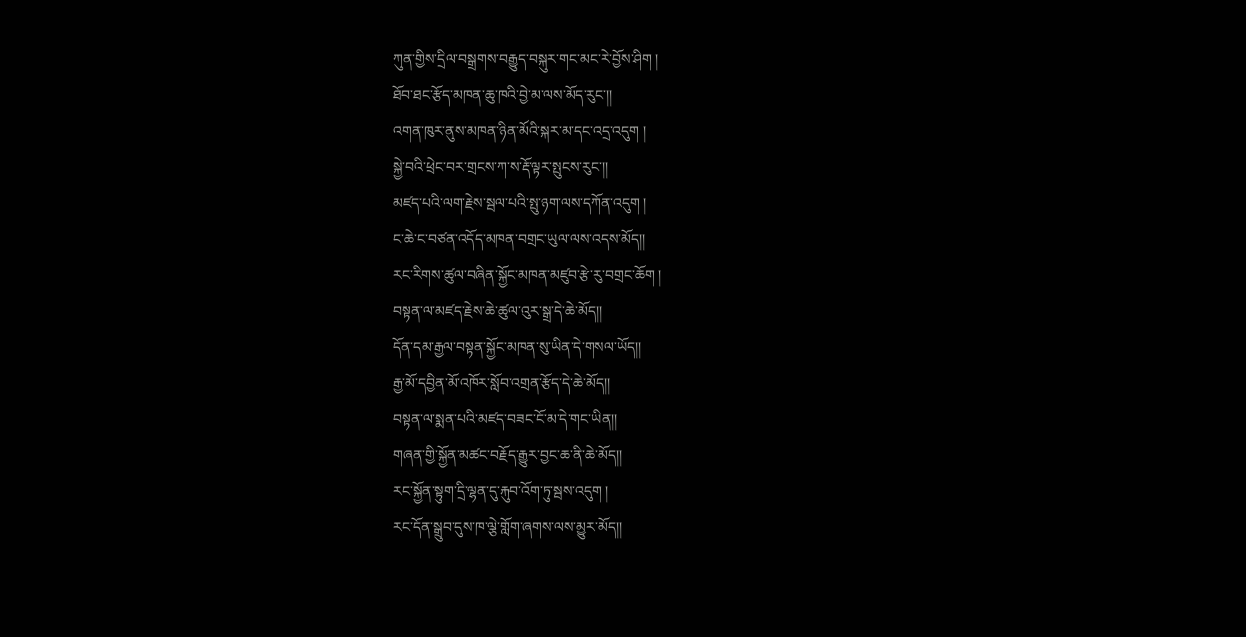ཀུན་གྱིས་དྲིལ་བསྒྲགས་བརྒྱུད་བསྐུར་གང་མང་རེ་བྱོས་ཤིག །
ཐོབ་ཐང་རྩོད་མཁན་ཆུ་ཁའི་བྱེ་མ་ལས་མོད་རུང་།།
འགན་ཁུར་ནུས་མཁན་ཉིན་མོའི་སྐར་མ་དང་འདྲ་འདུག །
སྐྱེ་བའི་ཕྲེང་བར་གྲངས་ཀ་ས་རྡོ་ལྟར་སྤུངས་རུང་།།
མཛད་པའི་ལག་རྗེས་སྦལ་པའི་སྤུ་ཉག་ལས་དཀོན་འདུག །
ང་ཆེ་ང་བཙན་འདོད་མཁན་བགྲང་ཡུལ་ལས་འདས་མོད།།
རང་རིགས་ཚུལ་བཞིན་སྐྱོང་མཁན་མཛུབ་རྩེ་རུ་བགྲང་ཆོག །
བསྟན་ལ་མཛད་རྗེས་ཆེ་ཚུལ་འུར་སྒྲ་དེ་ཆེ་མོད།།
དོན་དམ་རྒྱལ་བསྟན་སྐྱོང་མཁན་སུ་ཡིན་དེ་གསལ་ཡོད།།
རྒྱ་མོ་དབྱིན་མོ་འཁོར་སློབ་འགྲན་རྩོད་དེ་ཆེ་མོད།།
བསྟན་ལ་སྨན་པའི་མཛད་བཟང་ངོ་མ་དེ་གང་ཡིན།།
གཞན་གྱི་སྐྱོན་མཚང་བརྗོད་རྒྱུར་བྱང་ཆ་ནི་ཆེ་མོད།།
རང་སྐྱོན་སྟུག་དྲི་ལྷན་དུ་རྐུབ་འོག་ཏུ་སྦས་འདུག །
རང་དོན་སྒྲུབ་དུས་ཁ་ལྕེ་གློག་ཞགས་ལས་མྱུར་མོད།།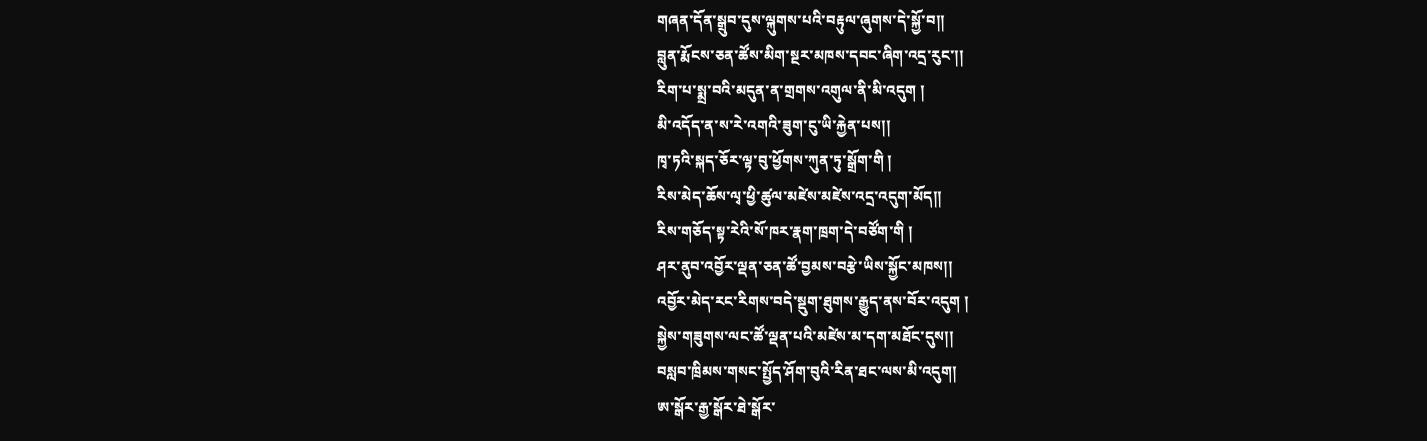གཞན་དོན་སྒྲུབ་དུས་ལྐུགས་པའི་བརྟུལ་ཞུགས་དེ་སྐྱོ་བ།།
བླུན་རྨོངས་ཅན་ཚོས་མིག་སྔར་མཁས་དབང་ཞིག་འདྲ་རུང་།།
རིག་པ་སྨྲ་བའི་མདུན་ན་གྲགས་འགུལ་ནི་མི་འདུག །
མི་འདོད་ན་ས་རེ་འགའི་ཟུག་ངུ་ཡི་རྐྱེན་པས།།
ཁྭ་ཏའི་སྐད་ཅོར་ལྟ་བུ་ཕྱོགས་ཀུན་ཏུ་སྒྲོག་གི །
རིས་མེད་ཆོས་ལྭ་ཕྱི་ཚུལ་མཛེས་མཛེས་འདྲ་འདུག་མོད།།
རིས་གཅོད་སྟ་རེའི་སོ་ཁར་རྣག་ཁྲག་དེ་བཙོག་གི །
ཤར་ནུབ་འབྱོར་ལྡན་ཅན་ཚོ་བྱམས་བརྩེ་ཡིས་སྐྱོང་མཁས།།
འབྱོར་མེད་རང་རིགས་བདེ་སྡུག་ཐུགས་རྒྱུད་ནས་བོར་འདུག །
སྐྱེས་གཟུགས་ལང་ཚོ་ལྡན་པའི་མཛེས་མ་དག་མཐོང་དུས།།
བསླབ་ཁྲིམས་གསང་སྤྱོད་ཤོག་བུའི་རིན་ཐང་ལས་མི་འདུག།
ཨ་སྒོར་རྒྱ་སྒོར་ཐེ་སྒོར་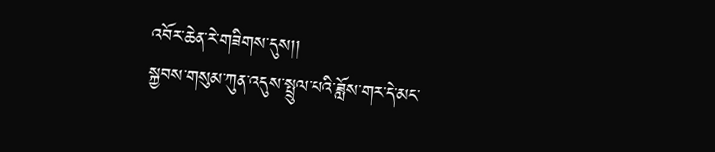འབོར་ཆེན་རེ་གཟིགས་དུས།།
སྐྱབས་གསུམ་ཀུན་འདུས་སྤྲུལ་པའི་ཟློས་གར་དེ་མང་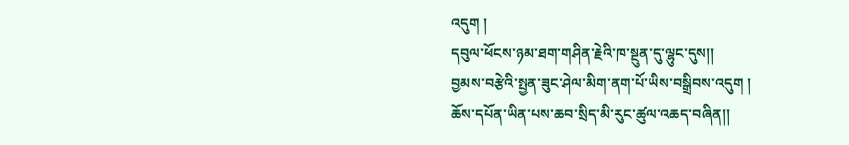འདུག །
དབུལ་ཕོངས་ཉམ་ཐག་གཤིན་རྗེའི་ཁ་སྔུན་དུ་ལྷུང་དུས།།
བྱམས་བརྩེའི་སྤྱན་ཟུང་ཤེལ་མིག་ནག་པོ་ཡིས་བསྒྲིབས་འདུག །
ཆོས་དཔོན་ཡིན་པས་ཆབ་སྲིད་མི་རུང་ཚུལ་འཆད་བཞིན།།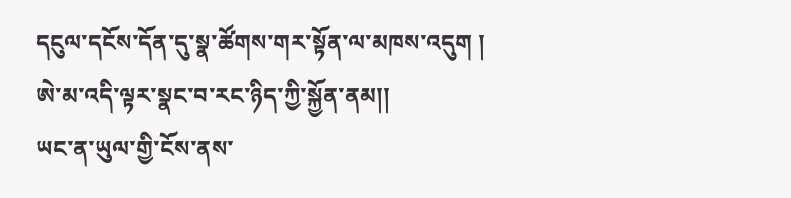དངུལ་དངོས་དོན་དུ་སྣ་ཚོགས་གར་སྟོན་ལ་མཁས་འདུག །
ཨེ་མ་འདི་ལྟར་སྣང་བ་རང་ཉིད་ཀྱི་སྐྱོན་ནམ།།
ཡང་ན་ཡུལ་གྱི་ངོས་ནས་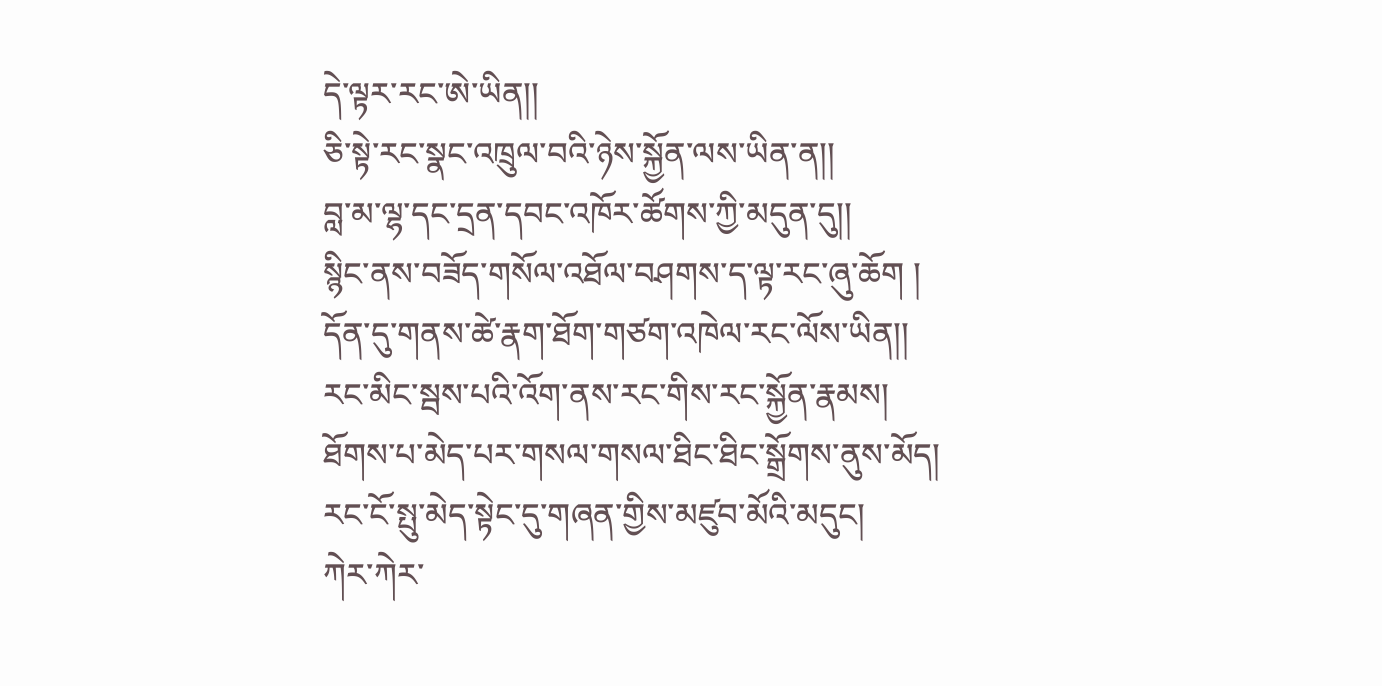དེ་ལྟར་རང་ཨེ་ཡིན།།
ཅི་སྟེ་རང་སྣང་འཁྲུལ་བའི་ཉེས་སྐྱོན་ལས་ཡིན་ན།།
བླ་མ་ལྷ་དང་དྲན་དབང་འཁོར་ཚོགས་ཀྱི་མདུན་དུ།།
སྙིང་ནས་བཟོད་གསོལ་འཐོལ་བཤགས་ད་ལྟ་རང་ཞུ་ཆོག །
དོན་དུ་གནས་ཚེ་རྣག་ཐོག་གཙག་འཁེལ་རང་ལོས་ཡིན།།
རང་མིང་སྦས་པའི་འོག་ནས་རང་གིས་རང་སྐྱོན་རྣམས།
ཐོགས་པ་མེད་པར་གསལ་གསལ་ཐིང་ཐིང་སྒྲོགས་ནུས་མོད།
རང་ངོ་སྤུ་མེད་སྟེང་དུ་གཞན་གྱིས་མཛུབ་མོའི་མདུང།
ཀེར་ཀེར་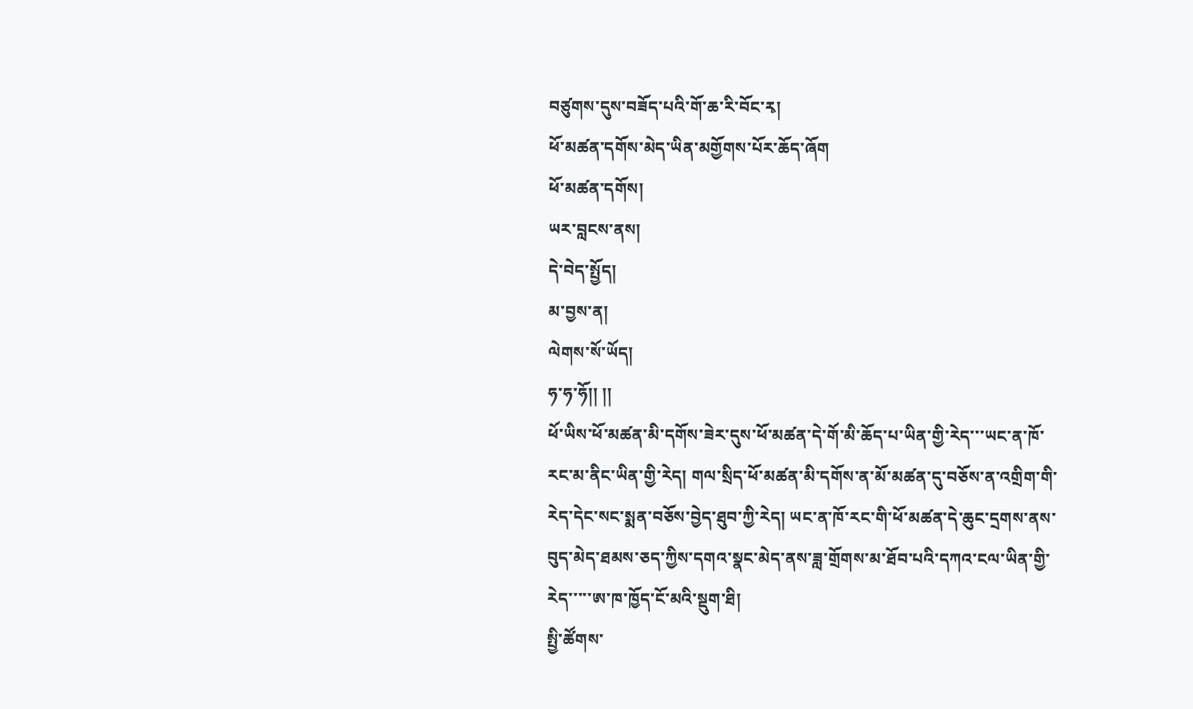བཙུགས་དུས་བཟོད་པའི་གོ་ཆ་རི་བོང་རྭ།
ཕོ་མཚན་དགོས་མེད་ཡིན་མགྱོགས་པོར་ཆོད་ཞོག
ཕོ་མཚན་དགོས།
ཡར་བླངས་ནས།
དེ་བེད་སྤྱོད།
མ་བྱས་ན།
ལེགས་སོ་ཡོད།
ཧ་ཧ་ཧོ།། །།
ཕོ་ཡིས་ཕོ་མཚན་མི་དགོས་ཟེར་དུས་ཕོ་མཚན་དེ་གོ་མི་ཆོད་པ་ཡིན་གྱི་རེད་་་ཡང་ན་ཁོ་རང་མ་ནིང་ཡིན་གྱི་རེད། གལ་སྲིད་ཕོ་མཚན་མི་དགོས་ན་མོ་མཚན་དུ་བཅོས་ན་འགྲིག་གི་རེད་དེང་སང་སྨན་བཅོས་བྱེད་ཐུབ་ཀྱི་རེད། ཡང་ན་ཁོ་རང་གི་ཕོ་མཚན་དེ་ཆུང་དྲགས་ནས་བུད་མེད་ཐམས་ཅད་ཀྱིས་དགའ་སྣང་མེད་ནས་ཟླ་གྲོགས་མ་ཐོབ་པའི་དཀའ་ངལ་ཡིན་གྱི་རེད་་་་་ཨ་ཁ་ཁྱོད་ངོ་མའི་སྡུག་ཐི།
སྤྱི་ཚོགས་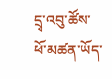དྲྭ་འབུ་ཚོས་ཕོ་མཚན་ཡོད་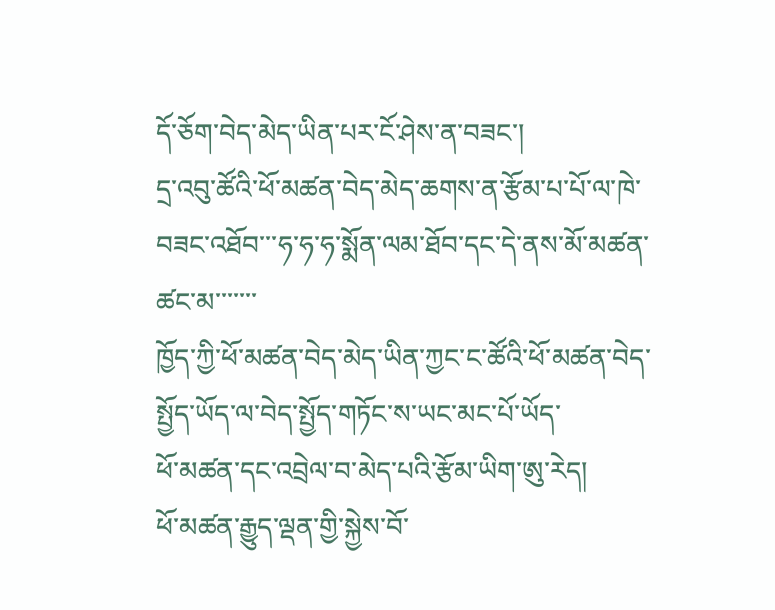དོ་ཅོག་བེད་མེད་ཡིན་པར་ངོ་ཤེས་ན་བཟང་།
དྲ་འབུ་ཚོའི་ཕོ་མཚན་བེད་མེད་ཆགས་ན་རྩོམ་པ་པོ་ལ་ཁེ་བཟང་འཐོབ་་་ཧ་ཧ་ཧ་སྨོན་ལམ་ཐོབ་དང་དེ་ནས་མོ་མཚན་ཚང་མ་་་་་་་
ཁྱོད་ཀྱི་ཕོ་མཚན་བེད་མེད་ཡིན་ཀྱང་ང་ཚོའི་ཕོ་མཚན་བེད་སྤྱོད་ཡོད་ལ་བེད་སྤྱོད་གཏོང་ས་ཡང་མང་པོ་ཡོད་
ཕོ་མཚན་དང་འབྲེལ་བ་མེད་པའི་རྩོམ་ཡིག་ཨུ་རེད།
ཕོ་མཚན་རྒྱུད་ལྡན་གྱི་སྐྱེས་བོ་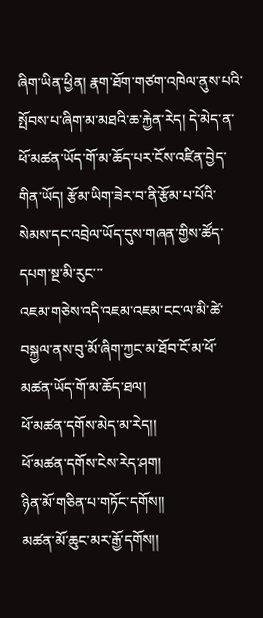ཞིག་ཡིན་ཕྱིན། རྣག་ཐོག་གཙག་འཁེལ་ནུས་པའི་སྤོབས་པ་ཞིག་མ་མཐའི་ཆ་རྐྱེན་རེད། དེ་མེད་ན་ཕོ་མཚན་ཡོད་གོ་མ་ཆོད་པར་ངོས་འཛིན་བྱེད་གིན་ཡོད། རྩོམ་ཡིག་ཟེར་བ་ནི་རྩོམ་པ་པོའི་སེམས་དང་འབྲེལ་ཡོད་དུས་གཞན་གྱིས་ཚོད་དཔག་སྔ་མི་རུང་་་
འཇམ་གཅེས་འདི་འཇམ་འཇམ་ངང་ལ་མི་ཚེ་བསྐྱལ་ནས་བུ་མོ་ཞིག་ཀྱང་མ་ཐོབ་ངོ་མ་ཕོ་མཚན་ཡོད་གོ་མ་ཆོད་ཐལ།
ཕོ་མཚན་དགོས་མེད་མ་རེད།།
ཕོ་མཚན་དགོས་ངེས་རེད་ཤག།
ཉིན་མོ་གཅིན་པ་གཏོང་དགོས།།
མཚན་མོ་ཆུང་མར་རྒྱོ་དགོས།།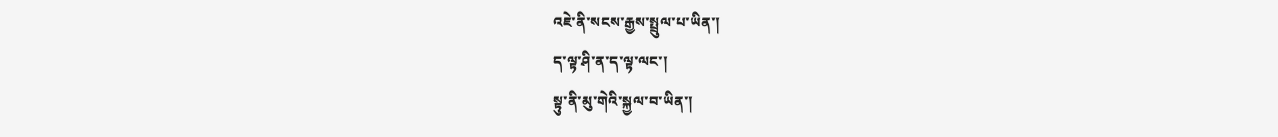འཇེ་ནི་སངས་རྒྱས་སྤྲུལ་པ་ཡིན་།
ད་ལྟ་ཤི་ན་ད་ལྟ་ལང་།
སྟུ་ནི་མུ་གེའི་སྐྱལ་བ་ཡིན་།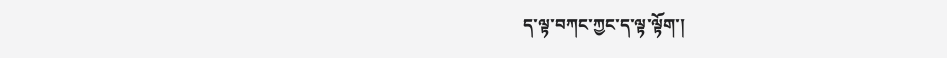ད་ལྟ་བཀང་ཀྱང་ད་ལྟ་ལྟོག་།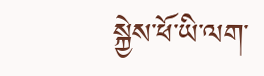སྐྱེས་ཕོ་ཡི་ལག་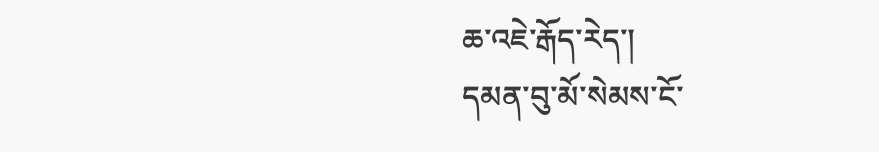ཆ་འཇེ་རྒོད་རེད་།
དམན་བུ་མོ་སེམས་ངོ་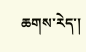ཆགས་རེད་།